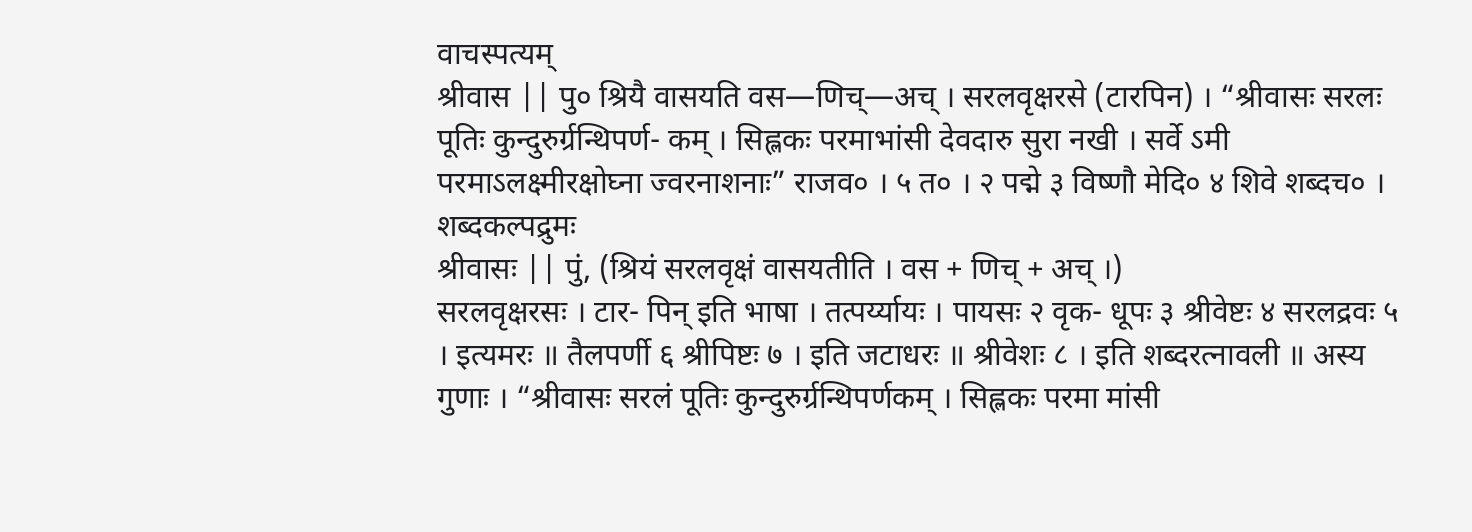वाचस्पत्यम्
श्रीवास || पु० श्रियै वासयति वस—णिच्—अच् । सरलवृक्षरसे (टारपिन) । “श्रीवासः सरलः पूतिः कुन्दुरुर्ग्रन्थिपर्ण- कम् । सिह्लकः परमाभांसी देवदारु सुरा नखी । सर्वे ऽमी परमाऽलक्ष्मीरक्षोघ्ना ज्वरनाशनाः” राजव० । ५ त० । २ पद्मे ३ विष्णौ मेदि० ४ शिवे शब्दच० ।
शब्दकल्पद्रुमः
श्रीवासः || पुं, (श्रियं सरलवृक्षं वासयतीति । वस + णिच् + अच् ।)
सरलवृक्षरसः । टार- पिन् इति भाषा । तत्पर्य्यायः । पायसः २ वृक- धूपः ३ श्रीवेष्टः ४ सरलद्रवः ५ । इत्यमरः ॥ तैलपर्णी ६ श्रीपिष्टः ७ । इति जटाधरः ॥ श्रीवेशः ८ । इति शब्दरत्नावली ॥ अस्य गुणाः । “श्रीवासः सरलं पूतिः कुन्दुरुर्ग्रन्थिपर्णकम् । सिह्लकः परमा मांसी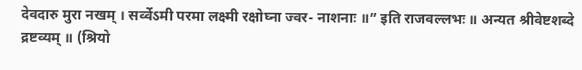देवदारु मुरा नखम् । सर्व्वेऽमी परमा लक्ष्मी रक्षोघ्ना ज्वर- नाशनाः ॥” इति राजवल्लभः ॥ अन्यत श्रीवेष्टशब्दे द्रष्टव्यम् ॥ (श्रियो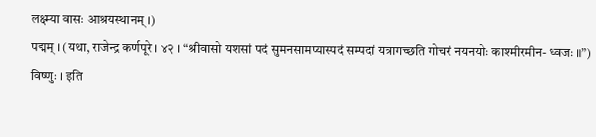लक्ष्म्या वासः आश्रयस्थानम् ।)
पद्मम् । (यथा, राजेन्द्र कर्णपूरे । ४२ । “श्रीवासो यशसां पदं सुमनसामप्यास्पदं सम्पदां यत्रागच्छति गोचरं नयनयोः काश्मीरमीन- ध्वजः ॥”)
विष्णुः । इति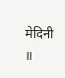मेदिनी ॥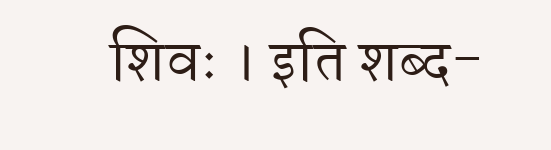शिवः । इति शब्द-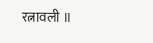रत्नावली ॥